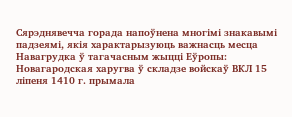Сярэднявечча горада напоўнена многімі знакавымі падзеямі, якія характарызуюць важнасць месца Навагрудка ў тагачасным жыцці Еўропы: Новагародская харугва ў складзе войскаў ВКЛ 15 ліпеня 1410 г. прымала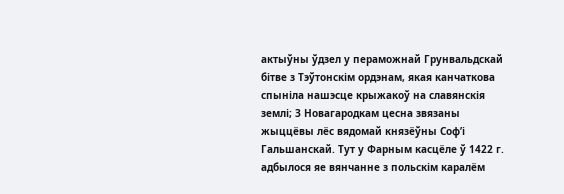актыўны ўдзел у пераможнай Грунвальдскай бітве з Тэўтонскім ордэнам, якая канчаткова спыніла нашэсце крыжакоў на славянскія землі; З Новагародкам цесна звязаны жыццёвы лёс вядомай князёўны Соф’і Гальшанскай. Тут у Фарным касцёле ў 1422 г. адбылося яе вянчанне з польскім каралём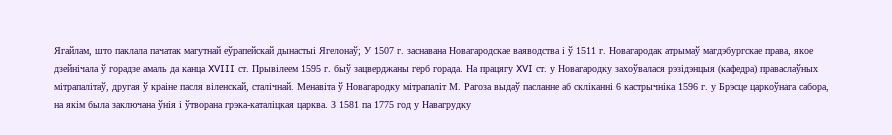Ягайлам, што паклала пачатак магутнай еўрапейскай дынастыі Ягелонаў; У 1507 г. заснавана Новагародскае ваяводства і ў 1511 г. Новагародак атрымаў магдэбургскае права, якое дзейнічала ў горадзе амаль да канца XVIII ст. Прывілеем 1595 г. быў зацверджаны герб горада. На працягу XVI ст. у Новагародку захоўвалася рэзідэнцыя (кафедра) праваслаўных мітрапалітаў, другая ў краіне пасля віленскай, сталічнай. Менавіта ў Новагародку мітрапаліт М. Рагоза выдаў пасланне аб скліканні 6 кастрычніка 1596 г. у Брэсце царкоўнага сабора, на якім была заключана ўнія і ўтворана грэка-каталіцкая царква. З 1581 па 1775 год у Навагрудку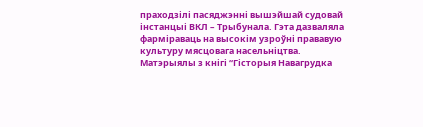праходзілі пасяджэнні вышэйшай судовай інстанцыі ВКЛ – Трыбунала. Гэта дазваляла фарміраваць на высокім узроўні прававую культуру мясцовага насельніцтва.
Матэрыялы з кнігі “Гісторыя Навагрудка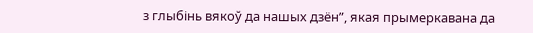з глыбінь вякоў да нашых дзён”, якая прымеркавана да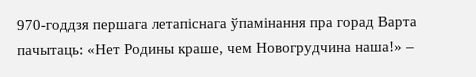970-годдзя першага летапіснага ўпамінання пра горад Варта пачытаць: «Нет Родины краше, чем Новогрудчина наша!» –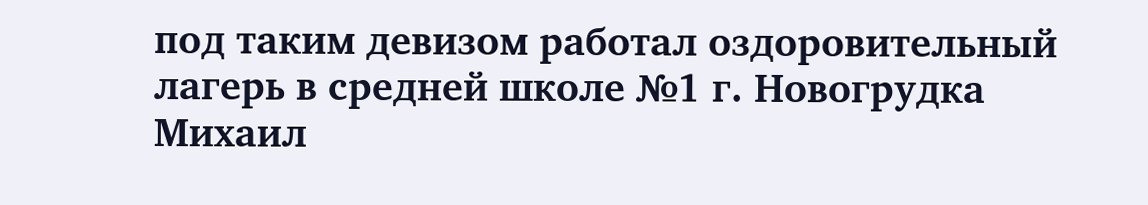под таким девизом работал оздоровительный лагерь в средней школе №1 г. Новогрудка Михаил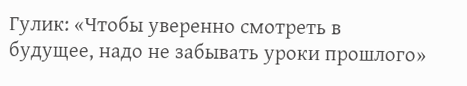Гулик: «Чтобы уверенно смотреть в будущее, надо не забывать уроки прошлого»